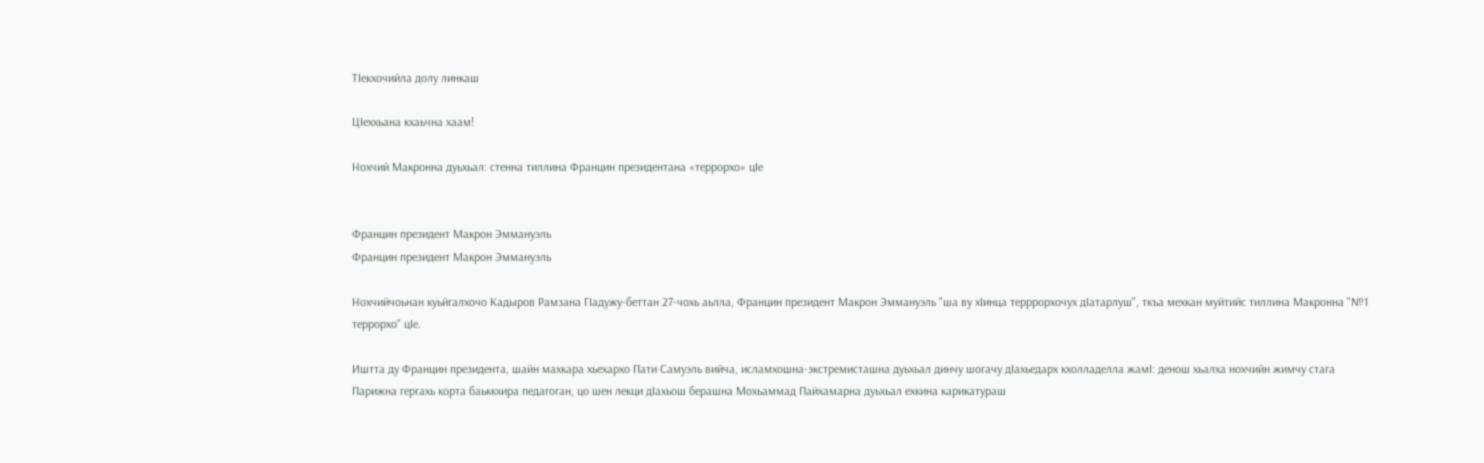ТIекхочийла долу линкаш

ЦIеххьана кхаьчна хаам!

Нохчий Макронна дуьхьал: стенна тиллина Францин президентана «террорхо» цIе


Францин президент Макрон Эммануэль
Францин президент Макрон Эммануэль

Нохчийчоьнан куьйгалхочо Кадыров Рамзана ГIадужу-беттан 27-чохь аьлла, Францин президент Макрон Эммануэль "ша ву хIинца терррорхочух дIатарлуш", ткъа мехкан муйтийс тиллина Макронна "№1 террорхо" цIе.

Иштта ду Францин президента, шайн махкара хьехархо Пати Самуэль вийча, исламхошна-экстремисташна дуьхьал динчу шогачу дIахьедарх кхолладелла жамI: денош хьалха нохчийн жимчу стага Парижна гергахь корта баьккхира педагоган, цо шен лекци дIахьош берашна Мохьаммад Пайхамарна дуьхьал ехкина карикатураш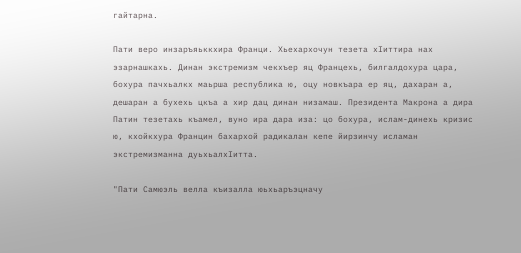гайтарна.

Пати веро инзаръяьккхира Франци. Хьехархочун тезета хIиттира нах эзарнашкахь. Динан экстремизм чекхъер яц Францехь, билгалдохура цара, бохура пачхьалкх маьрша республика ю, оцу новкъара ер яц, дахаран а, дешаран а бухехь цкъа а хир дац динан низамаш. Президента Макрона а дира Патин тезетахь къамел, вуно ира дара иза: цо бохура, ислам-динехь кризис ю, кхойкхура Францин бахархой радикалан кепе йирзинчу исламан экстремизманна дуьхьалхIитта.

"Пати Самюэль велла къизалла юьхьаръэцначу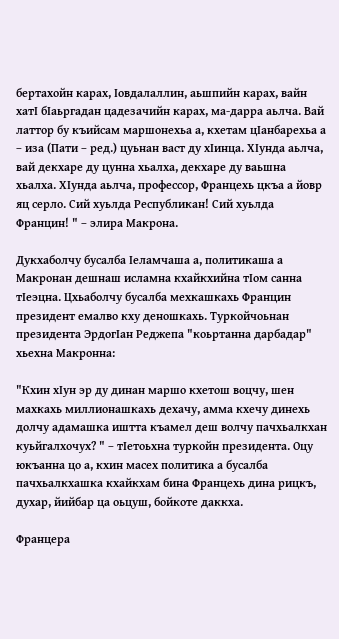бертахойн карах, Iовдалаллин, аьшпийн карах, вайн хатI бIаьргадан цадезачийн карах, ма-дарра аьлча. Вай латтор бу къийсам маршонехьа а, кхетам цIанбарехьа а – иза (Пати – ред.) цуьнан васт ду хIинца. ХIунда аьлча, вай декхаре ду цунна хьалха, декхаре ду ваьшна хьалха. ХIунда аьлча, профессор, Францехь цкъа а йовр яц серло. Сий хуьлда Республикан! Сий хуьлда Францин! " – элира Макрона.

Дукхаболчу бусалба Iеламчаша а, политикаша а Макронан дешнаш исламна кхайкхийна тIом санна тIеэцна. Цхьаболчу бусалба мехкашкахь Францин президент емалво кху деношкахь. Туркойчоьнан президента ЭрдогIан Реджепа "коьртанна дарбадар" хьехна Макронна:

"Кхин хIун эр ду динан маршо кхетош воцчу, шен махкахь миллионашкахь дехачу, амма кхечу динехь долчу адамашка иштта къамел деш волчу пачхьалкхан куьйгалхочух? " – тIетоьхна туркойн президента. Оцу юкъанна цо а, кхин масех политика а бусалба пачхьалкхашка кхайкхам бина Францехь дина рицкъ, духар, йийбар ца оьцуш, бойкоте даккха.

Францера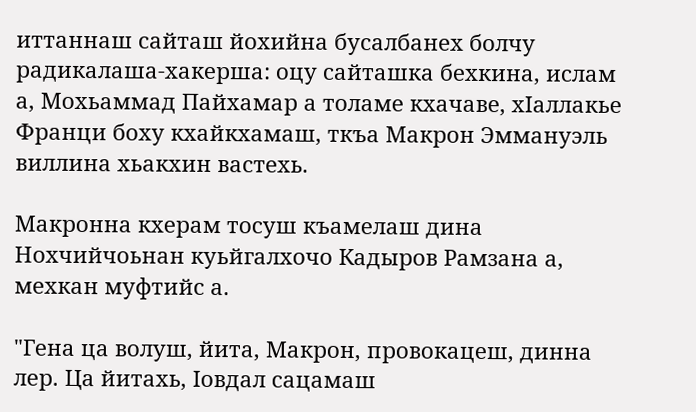иттаннаш сайташ йохийна бусалбанех болчу радикалаша-хакерша: оцу сайташка бехкина, ислам а, Мохьаммад Пайхамар а толаме кхачаве, хIаллакье Франци боху кхайкхамаш, ткъа Макрон Эммануэль виллина хьакхин вастехь.

Макронна кхерам тосуш къамелаш дина Нохчийчоьнан куьйгалхочо Кадыров Рамзана а, мехкан муфтийс а.

"Гена ца волуш, йита, Макрон, провокацеш, динна лер. Ца йитахь, Iовдал сацамаш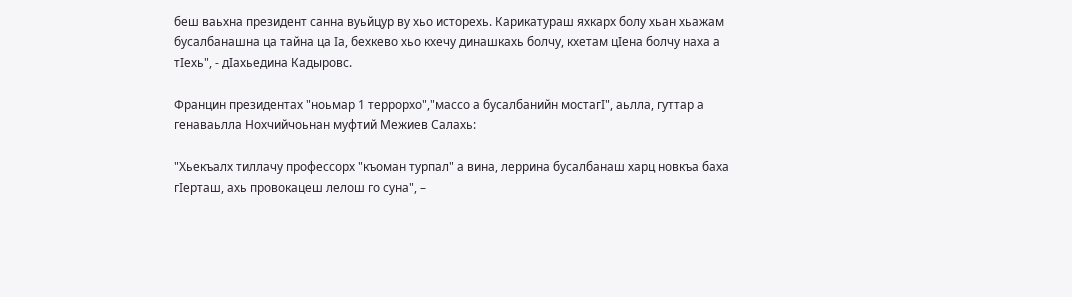беш ваьхна президент санна вуьйцур ву хьо исторехь. Карикатураш яхкарх болу хьан хьажам бусалбанашна ца тайна ца Iа, бехкево хьо кхечу динашкахь болчу, кхетам цIена болчу наха а тIехь", - дIахьедина Кадыровс.

Францин президентах "ноьмар 1 террорхо","массо а бусалбанийн мостагI", аьлла, гуттар а генаваьлла Нохчийчоьнан муфтий Межиев Салахь:

"Хьекъалх тиллачу профессорх "къоман турпал" а вина, леррина бусалбанаш харц новкъа баха гIерташ, ахь провокацеш лелош го суна", –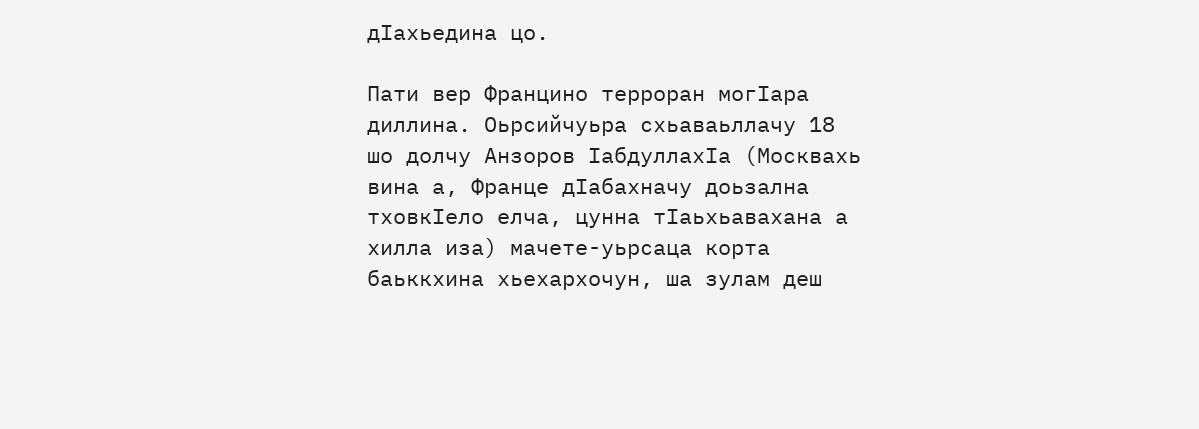дIахьедина цо.

Пати вер Францино терроран могIара диллина. Оьрсийчуьра схьаваьллачу 18 шо долчу Анзоров IабдуллахIа (Москвахь вина а, Франце дIабахначу доьзална тховкIело елча, цунна тIаьхьавахана а хилла иза) мачете-уьрсаца корта баьккхина хьехархочун, ша зулам деш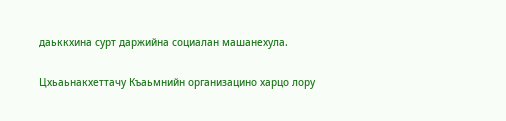даьккхина сурт даржийна социалан машанехула.

Цхьаьнакхеттачу Къаьмнийн организацино харцо лору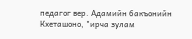педагог вер. Адамийн бакъонийн Кхеташоно, "ирча зулам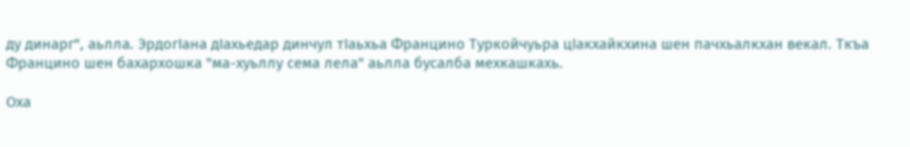ду динарг", аьлла. ЭрдогIана дIахьедар динчул тIаьхьа Францино Туркойчуьра цIакхайкхина шен пачхьалкхан векал. Ткъа Францино шен бахархошка "ма-хуьллу сема лела" аьлла бусалба мехкашкахь.

Оха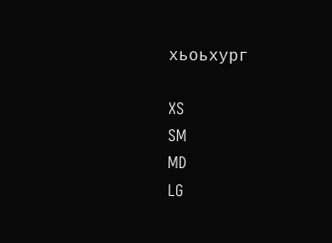хьоьхург

XS
SM
MD
LG